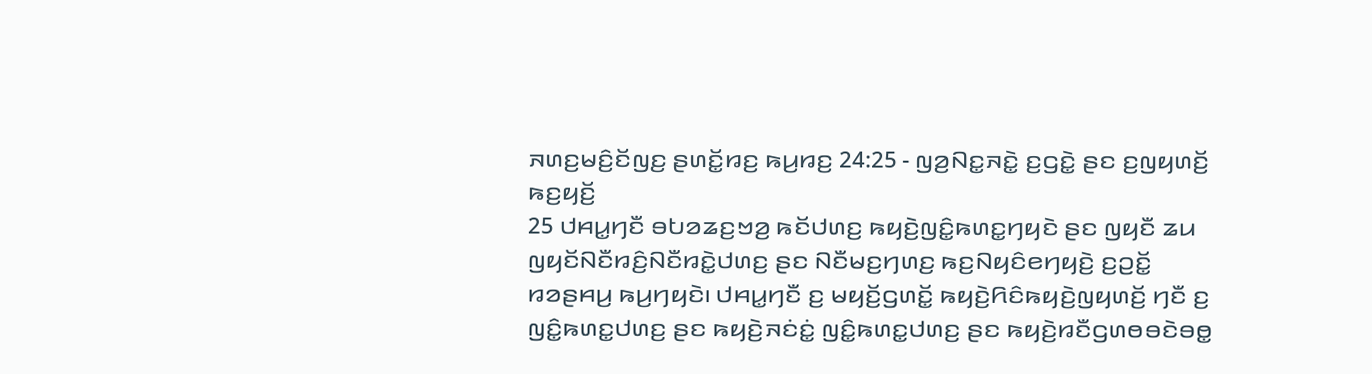ꤏꤛꤢ꤬ꤗꤢꤨ꤬ꤢꤩꤜꤢ꤬ ꤔꤛꤢꤩ꤭ꤙꤢ꤬ ꤒꤣ꤬ꤙꤢ꤬ 24:25 - ꤜꤤ꤬ꤡꤢ꤭ꤏꤢꤧ꤭ ꤢ꤬ꤞꤢꤧ꤭ ꤔꤢ ꤢ꤬ꤜꤟꤛꤢꤩ꤬ ꤒꤢ꤬ꤟꤢꤩ꤬
25 ꤓꤌꤣ꤭ꤚꤢꤪ ꤋꤝꤤꤘꤢ꤬ꤠꤤ꤬ ꤒꤢꤩꤓꤛꤢ꤬ ꤒꤟꤢꤧ꤬ꤜꤢꤨ꤭ꤒꤛꤢ꤭ꤚꤟꤢꤧ ꤔꤢ ꤜꤟꤢꤪ ꤘꤣ ꤜꤟꤢꤩꤡꤢꤪꤙꤢꤨ꤬ꤡꤢꤪꤙꤢꤧ꤭ꤓꤛꤢ꤬ ꤔꤢ ꤡꤢꤪꤗꤢ꤬ꤚꤛꤢ꤬ ꤒꤢ꤬ꤡꤟꤢꤨꤕꤚꤟꤢꤧ꤬ ꤢ꤬ꤑꤢꤩ꤭ ꤙꤤꤔꤌꤣ꤬ ꤒꤣ꤬ꤚꤟꤢꤧ꤯ ꤓꤌꤣ꤭ꤚꤢꤪ ꤢ꤬ ꤗꤟꤢꤩ꤬ꤞꤛꤢꤩ꤭ ꤒꤟꤢꤧ꤬ꤖꤢꤨꤒꤟꤢꤧ꤬ꤜꤟꤛꤢꤩ꤬ ꤚꤢꤪ ꤢ꤬ ꤜꤢꤨ꤭ꤒꤛꤢ꤭ꤓꤛꤢ꤬ ꤔꤢ ꤒꤟꤢꤧ꤬ꤏꤢꤦꤢꤦ꤭ ꤜꤢꤨ꤭ꤒꤛꤢ꤭ꤓꤛꤢ꤬ ꤔꤢ ꤒꤟꤢꤧ꤬ꤙꤢꤪꤞꤛꤥꤋꤢꤧꤋꤥ꤭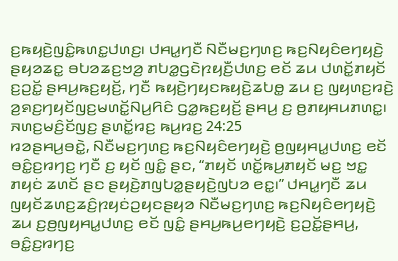ꤢ꤬ꤒꤟꤢꤧ꤬ꤜꤢꤨ꤭ꤒꤛꤢ꤭ꤓꤛꤢ꤬꤯ ꤓꤌꤣ꤭ꤚꤢꤪ ꤡꤢꤪꤗꤢ꤬ꤚꤛꤢ꤬ ꤒꤢ꤬ꤡꤟꤢꤨꤕꤚꤟꤢꤧ꤬ ꤔꤟꤤꤘꤢ꤭ ꤋꤝꤤꤘꤢ꤬ꤠꤤ꤬ ꤊꤝꤤ꤭ꤞꤢꤧꤐꤟꤢꤪ꤬ꤓꤛꤢ꤬ ꤕꤢꤩ ꤘꤣ ꤓꤛꤢꤩ꤭ꤊꤟꤢꤩ ꤢ꤬ꤑꤢꤩ꤭ ꤔꤌꤣ꤬ꤒꤢ꤬ꤟꤢꤩ꤬, ꤚꤢꤪ ꤒꤟꤢꤧ꤬ꤚꤟꤢꤒꤟꤢꤧ꤬ꤘꤝꤥ꤭ ꤘꤣ ꤢ꤬ ꤜꤟꤛꤢ꤬ꤙꤢꤧ꤬ ꤤ꤬ꤎꤢ꤬ꤚꤟꤢꤩꤜꤢ꤬ꤗꤛꤢꤩ꤭ꤡꤣ꤬ꤖꤢꤨ ꤞꤤ꤭ꤒꤢ꤬ꤟꤢꤩ꤬ ꤔꤌꤣ꤬ ꤢ꤬ ꤥ꤬ꤊꤟꤌꤣꤊꤛꤢ꤭꤯
ꤏꤛꤢ꤬ꤗꤢꤨ꤬ꤢꤩꤜꤢ꤬ ꤔꤛꤢꤩ꤭ꤙꤢ꤬ ꤒꤣ꤬ꤙꤢ꤬ 24:25
ꤙꤤꤔꤌꤣ꤬ꤋꤢꤧ꤭, ꤡꤢꤪꤗꤢ꤬ꤚꤛꤢ꤬ ꤒꤢ꤬ꤡꤟꤢꤨꤕꤚꤟꤢꤧ꤬ ꤥ꤬ꤜꤟꤌꤣ꤭ꤓꤛꤢ꤬ ꤕꤢꤩ ꤋꤢꤨ꤭ꤢ꤬ꤙꤚꤢ꤬ ꤚꤢꤪ ꤢ꤬ ꤟꤢꤩ ꤜꤢꤨ꤭ ꤔꤢ, “ꤊꤟꤢꤩ ꤛꤢꤩ꤭ꤒꤣ꤬ꤊꤟꤢꤩ ꤗꤢ꤬ ꤠꤢ꤭ ꤊꤟꤢꤦ ꤘꤛꤢꤩ ꤔꤢ ꤔꤟꤢꤧ꤬ꤊꤜꤝꤤ꤭ꤔꤟꤢꤧ꤬ꤜꤝꤤ ꤕꤢ꤭꤯” ꤓꤌꤣ꤭ꤚꤢꤪ ꤘꤣ ꤜꤟꤢꤩꤘꤛꤢ꤬ꤘꤢꤨ꤬ꤐꤟꤢꤦꤑꤟꤢꤔꤟꤤ ꤡꤢꤪꤗꤢ꤬ꤚꤛꤢ꤬ ꤒꤢ꤬ꤡꤟꤢꤨꤕꤚꤟꤢꤧ꤬ ꤘꤣ ꤢ꤬ꤥ꤬ꤜꤟꤌꤣ꤭ꤓꤛꤢ꤬ ꤕꤢꤩ ꤜꤢꤨ꤭ ꤔꤌꤣ꤬ꤒꤣ꤬ꤕꤚꤟꤢꤧ꤬ ꤢ꤬ꤑꤢꤩ꤭ꤔꤌꤣ꤬, ꤋꤢꤨ꤭ꤢ꤬ꤙꤚꤢ꤬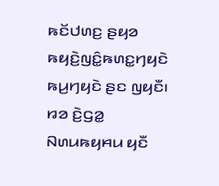ꤒꤢꤩꤓꤛꤢ꤬ ꤔꤟꤤ ꤒꤟꤢꤧ꤬ꤜꤢꤨ꤭ꤒꤛꤢ꤭ꤚꤟꤢꤧ ꤒꤣ꤬ꤚꤟꤢꤧ ꤔꤢ ꤜꤟꤢꤪ꤯
ꤙꤤ ꤢꤧ꤬ꤞꤤ꤭ ꤡꤛꤣꤒꤟꤌꤣ ꤟꤢꤪ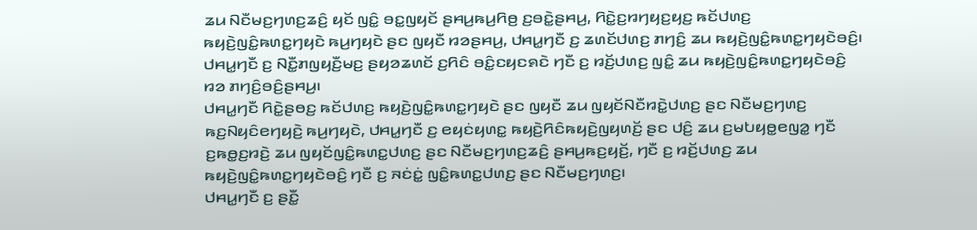ꤘꤣ ꤡꤢꤪꤗꤢ꤬ꤚꤛꤢ꤬ꤘꤢꤨ꤬ ꤟꤢꤩ ꤜꤢꤨ꤭ ꤋꤢ꤭ꤜꤟꤢꤩ ꤔꤌꤣ꤬ꤒꤣ꤬ꤖꤥ꤬ ꤢ꤬ꤋꤢꤧ꤭ꤔꤌꤣ꤬, ꤖꤢꤧ꤭ꤢ꤬ꤙꤚꤟꤢ꤬ꤟꤢ꤬ ꤒꤢꤩꤓꤛꤢ꤬ ꤒꤟꤢꤧ꤬ꤜꤢꤨ꤭ꤒꤛꤢ꤭ꤚꤟꤢꤧ ꤒꤣ꤬ꤚꤟꤢꤧ ꤔꤢ ꤜꤟꤢꤪ ꤙꤤꤔꤌꤣ꤬, ꤓꤌꤣ꤭ꤚꤢꤪ ꤢ꤬ ꤘꤛꤢꤩꤓꤛꤢ꤬ ꤊꤚꤢꤨ꤬ ꤘꤣ ꤒꤟꤢꤧ꤬ꤜꤢꤨ꤭ꤒꤛꤢ꤭ꤚꤟꤢꤧꤋꤢꤨ꤬꤯ ꤓꤌꤣ꤭ꤚꤢꤪ ꤢ꤬ ꤡꤢꤪ꤭ꤊꤜꤟꤢꤪ꤬ꤗꤢ꤬ ꤔꤟꤤꤘꤛꤢꤩ ꤢ꤬ꤖꤢꤨ ꤋꤢꤨ꤭ꤢꤟꤢꤎꤢꤧ ꤚꤢꤪ ꤢ꤬ ꤙꤢꤩ꤬ꤓꤛꤢ꤬ ꤜꤢꤨ꤭ ꤘꤣ ꤒꤟꤢꤧ꤬ꤜꤢꤨ꤭ꤒꤛꤢ꤭ꤚꤟꤢꤧꤋꤢꤨ꤬ ꤙꤤ ꤊꤚꤢꤨ꤬ꤋꤢꤨ꤬ꤔꤌꤣ꤬꤯
ꤓꤌꤣ꤭ꤚꤢꤪ ꤖꤢꤧ꤭ꤔꤥꤢ꤬ ꤒꤢꤩꤓꤛꤢ꤬ ꤒꤟꤢꤧ꤬ꤜꤢꤨ꤭ꤒꤛꤢ꤭ꤚꤟꤢꤧ ꤔꤢ ꤜꤟꤢꤪ ꤘꤣ ꤜꤟꤢꤩꤡꤢꤪꤙꤢꤧ꤭ꤓꤛꤢ꤬ ꤔꤢ ꤡꤢꤪꤗꤢ꤬ꤚꤛꤢ꤬ ꤒꤢ꤬ꤡꤟꤢꤨꤕꤚꤟꤢꤧ꤬ ꤒꤣ꤬ꤚꤟꤢꤧ, ꤓꤌꤣ꤭ꤚꤢꤪ ꤢ꤬ ꤕꤟꤢꤦꤟꤛꤢ꤭ ꤒꤟꤢꤧ꤬ꤖꤢꤨꤒꤟꤢꤧ꤬ꤜꤟꤛꤢꤩ꤬ ꤔꤢ ꤓꤢꤨ꤬ ꤘꤣ ꤢ꤬ꤗꤝꤟꤥ꤭ꤕꤜꤤ꤭ ꤚꤢꤪ ꤢ꤬ꤒꤥ꤭ꤢ꤬ꤙꤢꤧ꤬ ꤘꤣ ꤜꤟꤢꤩꤜꤢꤨ꤭ꤒꤛꤢ꤭ꤓꤛꤢ꤬ ꤔꤢ ꤡꤢꤪꤗꤢ꤬ꤚꤛꤢ꤬ꤘꤢꤨ꤬ ꤔꤌꤣ꤬ꤒꤢ꤬ꤟꤢꤩ꤬, ꤚꤢꤪ ꤢ꤬ ꤙꤢꤩ꤬ꤓꤛꤢ꤬ ꤘꤣ ꤒꤟꤢꤧ꤬ꤜꤢꤨ꤭ꤒꤛꤢ꤭ꤚꤟꤢꤧꤋꤢꤨ꤬ ꤚꤢꤪ ꤢ꤬ ꤏꤢꤦꤢꤦ꤭ ꤜꤢꤨ꤭ꤒꤛꤢ꤭ꤓꤛꤢ꤬ ꤔꤢ ꤡꤢꤪꤗꤢ꤬ꤚꤛꤢ꤬꤯
ꤓꤌꤣ꤭ꤚꤢꤪ ꤢ꤬ ꤔꤢꤪ꤭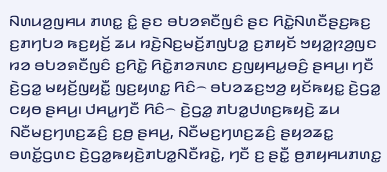ꤡꤛꤣꤤ꤬ꤜꤌꤣ ꤊꤛꤢ꤭ ꤢꤨ꤭ ꤔꤢ ꤋꤝꤤꤎꤢꤪꤜꤢꤨ ꤔꤢ ꤖꤢꤧ꤭ꤡꤛꤢꤪꤔꤢ꤬ꤒꤢ꤬ ꤢ꤬ꤊꤚꤝꤤ ꤒꤢ꤬ꤟꤢꤩ꤬ ꤘꤣ ꤙꤢꤧ꤬ꤡꤢ꤬ꤗꤢꤩ꤬ꤊꤜꤝꤤ꤭ ꤢ꤬ꤊꤟꤢꤩ ꤠꤟꤤ꤭ꤐꤤ꤬ꤜꤢ ꤙꤤ ꤋꤝꤤꤎꤢꤪꤜꤢꤨ ꤢ꤬ꤖꤢꤧ꤭ ꤖꤢꤧ꤭ꤊꤤꤏꤛꤢ ꤢ꤬ꤜꤟꤌꤣ꤭ꤋꤢꤨ꤬ ꤔꤌꤣ꤬꤯ ꤚꤢꤪ ꤢꤧ꤬ꤞꤤ꤭ ꤗꤟꤢꤩ꤬ꤜꤟꤢꤪ꤭ ꤜꤢ꤬ꤟꤛꤢ꤭ ꤖꤢꤨ꤮ ꤋꤝꤤꤘꤢ꤬ꤠꤤ꤬ ꤟꤢꤩꤒꤟꤢ꤭ ꤢꤧ꤬ꤞꤤ꤭ ꤍꤟꤥ ꤔꤌꤣ꤬꤯ ꤓꤌꤣ꤭ꤚꤢꤪ ꤖꤢꤨ꤮ ꤢꤧ꤬ꤞꤤ꤭ ꤊꤝꤤ꤭ꤓꤛꤢ꤬ꤒꤟꤢꤧ꤬ ꤘꤣ ꤡꤢꤪꤗꤢ꤬ꤚꤛꤢ꤬ꤘꤢꤨ꤬ ꤢ꤬ꤥ꤬ ꤔꤌꤣ꤬, ꤡꤢꤪꤗꤢ꤬ꤚꤛꤢ꤬ꤘꤢꤨ꤬ ꤔꤟꤤꤘꤢ꤭ ꤋꤛꤢꤩ꤭ꤞꤛꤢ ꤢꤧ꤬ꤞꤤ꤭ꤒꤟꤢꤧ꤬ꤊꤝꤤ꤭ꤡꤢꤪꤙꤢꤧ꤭, ꤚꤢꤪ ꤢ꤬ ꤔꤢꤪ꤭ ꤥ꤬ꤊꤟꤌꤣꤊꤛꤢ꤭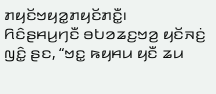ꤊꤟꤢꤩꤠꤟꤤ꤭ꤊꤟꤢꤩꤊꤢꤪ꤭꤯
ꤖꤢꤨꤔꤌꤣ꤬ꤚꤢꤪ ꤋꤝꤤꤘꤢ꤬ꤠꤤ꤬ ꤟꤢꤩꤏꤢꤦ꤬ ꤜꤢꤨ꤭ ꤔꤢ, “ꤠꤢ꤭ ꤒꤟꤌꤣ ꤟꤢꤪ ꤘꤣ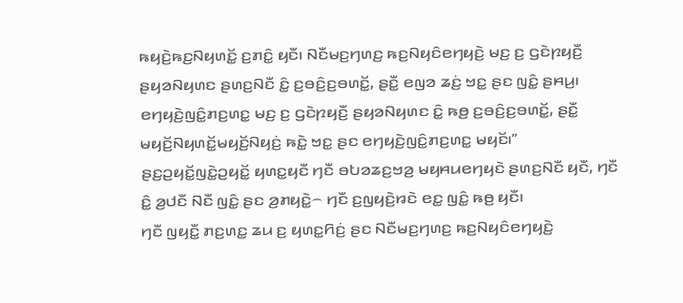ꤒꤟꤢꤧ꤬ꤒꤢ꤬ꤡꤟꤛꤢꤩ꤭ ꤢ꤬ꤊꤢꤨ꤭ ꤟꤢꤪ꤯ ꤡꤢꤪꤗꤢ꤬ꤚꤛꤢ꤬ ꤒꤢ꤬ꤡꤟꤢꤨꤕꤚꤟꤢꤧ꤬ ꤗꤢ꤬ ꤢ꤬ ꤞꤢꤧꤐꤟꤢꤪ꤬ ꤔꤟꤤꤡꤟꤛꤢ ꤔꤛꤢ꤬ꤡꤢꤪ ꤢꤨ꤭ ꤢ꤬ꤋꤢꤨ꤬ꤢ꤬ꤋꤛꤢꤩ꤭, ꤔꤢꤪ꤭ ꤕꤜꤤ ꤘꤢꤦ꤬ ꤠꤢ꤭ ꤔꤢ ꤜꤢꤨ꤭ ꤔꤌꤣ꤬꤯ ꤕꤚꤟꤢꤧ꤬ꤜꤢꤨ꤭ꤊꤢ꤬ꤛꤢ꤭ ꤗꤢ꤬ ꤢ꤬ ꤞꤢꤧꤐꤟꤢꤪ꤬ ꤔꤟꤤꤡꤟꤛꤢ ꤢꤨ꤭ ꤒꤥ꤬ ꤢ꤬ꤋꤢꤨ꤬ꤢ꤬ꤋꤛꤢꤩ꤭, ꤔꤢꤪ꤭ ꤗꤟꤢꤩ꤬ꤡꤟꤛꤢꤩ꤭ꤗꤟꤢꤩ꤬ꤡꤟꤢꤦ꤬ ꤒꤢꤧ꤭ ꤠꤢ꤭ ꤔꤢ ꤕꤚꤟꤢꤧ꤬ꤜꤢꤨ꤭ꤊꤢ꤬ꤛꤢ꤭ ꤗꤟꤢꤩ꤯”
ꤔꤢ꤬ꤑꤟꤢꤩ꤭ꤜꤢꤧ꤭ꤑꤟꤢꤩ꤭ ꤟꤛꤢ꤭ꤟꤢꤪ ꤚꤢꤪ ꤋꤝꤤꤘꤢ꤬ꤠꤤ꤬ ꤗꤟꤌꤣꤕꤚꤟꤢꤧ ꤔꤛꤢ꤬ꤡꤢꤪ ꤟꤢꤪ, ꤚꤢꤪ ꤢꤨ꤭ ꤤ꤬ꤓꤢꤪ ꤡꤢꤪ ꤜꤢꤨ꤭ ꤔꤢ ꤤ꤬ꤊꤟꤢꤧ꤭꤮ ꤚꤢꤪ ꤢ꤬ꤜꤟꤢꤧ꤬ꤙꤢꤧ ꤕꤢ꤭ ꤜꤢꤨ꤭ ꤒꤥ꤬ ꤟꤢꤪ꤯
ꤚꤢꤪ ꤜꤟꤢꤪ꤭ ꤊꤢ꤬ꤛꤢ꤭ ꤘꤣ ꤢ꤬ ꤟꤛꤢ꤭ꤖꤢꤦ꤬ ꤔꤢ ꤡꤢꤪꤗꤢ꤬ꤚꤛꤢ꤬ ꤒꤢ꤬ꤡꤟꤢꤨꤕꤚꤟꤢꤧ꤬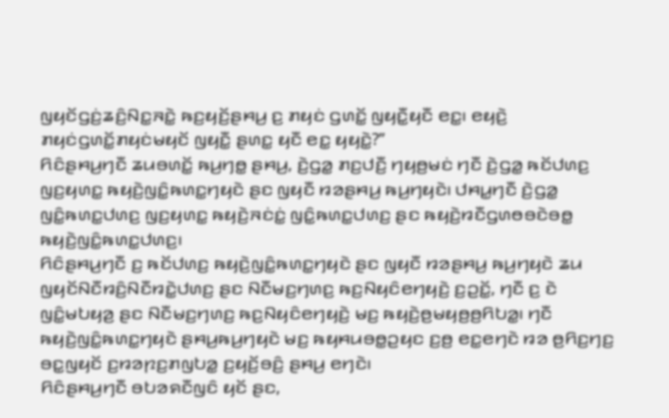ꤜꤟꤢꤩꤞꤢꤦ꤬ꤘꤢꤨ꤬ꤡꤢ꤭ꤏꤢꤧ꤭ ꤒꤢ꤬ꤟꤢꤩ꤬ꤔꤌꤣ꤬ ꤢ꤬ ꤊꤟꤢꤦ ꤞꤛꤢꤩ꤭ ꤜꤟꤢꤪ꤭ꤟꤢꤪ ꤕꤢ꤭꤯ ꤕꤟꤢꤧ꤬ ꤊꤟꤢꤦꤞꤛꤢꤩ꤭ꤊꤟꤢꤦꤗꤟꤢꤩ ꤜꤟꤢꤪ꤭ ꤔꤛꤢ꤭ ꤟꤢꤪ ꤕꤢ꤭ ꤟꤟꤢꤧ꤭?”
ꤖꤢꤨꤔꤌꤣ꤬ꤚꤢꤪ ꤘꤣꤋꤛꤢꤩ꤭ ꤒꤣ꤬ꤚꤥ꤭ ꤔꤌꤣ꤬, ꤢꤧ꤬ꤞꤤ꤭ ꤊꤢ꤬ꤓꤢꤪ꤬ ꤚꤟꤥ꤬ꤗꤢꤦ ꤚꤢꤪ ꤢꤧ꤬ꤞꤤ꤭ ꤒꤢꤩꤓꤛꤢ꤬ ꤜꤢ꤬ꤟꤛꤢ꤭ ꤒꤟꤢꤧ꤬ꤜꤢꤨ꤭ꤒꤛꤢ꤭ꤚꤟꤢꤧ ꤔꤢ ꤜꤟꤢꤪ ꤙꤤꤔꤌꤣ꤬ ꤒꤣ꤬ꤚꤟꤢꤧ꤯ ꤓꤌꤣ꤭ꤚꤢꤪ ꤢꤧ꤬ꤞꤤ꤭ ꤜꤢꤨ꤭ꤒꤛꤢ꤭ꤓꤛꤢ꤬ ꤜꤢ꤬ꤟꤛꤢ꤭ ꤒꤟꤢꤧ꤬ꤏꤢꤦꤢꤦ꤭ ꤜꤢꤨ꤭ꤒꤛꤢ꤭ꤓꤛꤢ꤬ ꤔꤢ ꤒꤟꤢꤧ꤬ꤙꤢꤪꤞꤛꤥꤋꤢꤧꤋꤥ꤭ ꤒꤟꤢꤧ꤬ꤜꤢꤨ꤭ꤒꤛꤢ꤭ꤓꤛꤢ꤬꤯
ꤖꤢꤨꤔꤌꤣ꤬ꤚꤢꤪ ꤢ꤬ ꤒꤢꤩꤓꤛꤢ꤬ ꤒꤟꤢꤧ꤬ꤜꤢꤨ꤭ꤒꤛꤢ꤭ꤚꤟꤢꤧ ꤔꤢ ꤜꤟꤢꤪ ꤙꤤꤔꤌꤣ꤬ ꤒꤣ꤬ꤚꤟꤢꤧ ꤘꤣ ꤜꤟꤢꤩꤡꤢꤪꤙꤢꤨ꤬ꤡꤢꤪꤙꤢꤧ꤭ꤓꤛꤢ꤬ ꤔꤢ ꤡꤢꤪꤗꤢ꤬ꤚꤛꤢ꤬ ꤒꤢ꤬ꤡꤟꤢꤨꤕꤚꤟꤢꤧ꤬ ꤢ꤬ꤑꤢꤩ꤭, ꤚꤢꤪ ꤢ꤬ ꤢꤧ ꤜꤢꤨ꤭ꤗꤝꤟꤤ꤬ ꤔꤢ ꤡꤢꤪꤗꤢ꤬ꤚꤛꤢ꤬ ꤒꤢ꤬ꤡꤟꤢꤨꤕꤚꤟꤢꤧ꤬ ꤗꤢ꤬ ꤒꤟꤢꤧ꤬ꤥ꤬ꤗꤟꤥ꤬ꤥ꤬ꤖꤝꤤ꤭꤯ ꤚꤢꤪ ꤒꤟꤢꤧ꤬ꤜꤢꤨ꤭ꤒꤛꤢ꤭ꤚꤟꤢꤧ ꤔꤌꤣ꤬ꤒꤣ꤬ꤚꤟꤢꤧ ꤗꤢ꤬ ꤒꤟꤌꤣꤋꤥ꤭ꤑꤟꤢ ꤢ꤬ꤥ꤬ ꤕꤢ꤭ꤕꤚꤢꤧ ꤙꤤ ꤥ꤬ꤖꤢ꤬ꤚꤢ꤬ ꤋꤢ꤭ꤜꤟꤢꤩ ꤢ꤬ꤙꤤꤐꤢ꤬ꤊꤜꤝꤤ꤭ ꤢ꤬ꤟꤢꤩ꤬ꤋꤢꤨ꤬ ꤔꤌꤣ꤬ ꤕꤚꤢꤧ꤯
ꤖꤢꤨꤔꤌꤣ꤬ꤚꤢꤪ ꤋꤝꤤꤎꤢꤪꤜꤢꤨ ꤟꤢꤩ ꤔꤢ,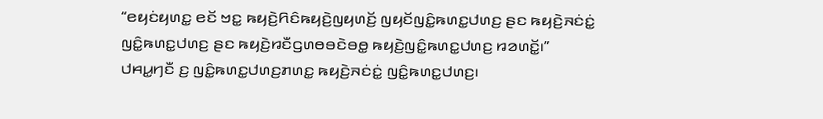“ꤕꤟꤢꤦꤟꤛꤢ꤭ ꤕꤢꤩ ꤠꤢ꤭ ꤒꤟꤢꤧ꤬ꤖꤢꤨꤒꤟꤢꤧ꤬ꤜꤟꤛꤢꤩ꤬ ꤜꤟꤢꤩꤜꤢꤨ꤭ꤒꤛꤢ꤭ꤓꤛꤢ꤬ ꤔꤢ ꤒꤟꤢꤧ꤬ꤏꤢꤦꤢꤦ꤭ ꤜꤢꤨ꤭ꤒꤛꤢ꤭ꤓꤛꤢ꤬ ꤔꤢ ꤒꤟꤢꤧ꤬ꤙꤢꤪꤞꤛꤥꤋꤢꤧꤋꤥ꤭ ꤒꤟꤢꤧ꤬ꤜꤢꤨ꤭ꤒꤛꤢ꤭ꤓꤛꤢ꤬ ꤙꤤꤛꤢꤩ꤭꤯” ꤓꤌꤣ꤭ꤚꤢꤪ ꤢ꤬ ꤜꤢꤨ꤭ꤒꤛꤢ꤭ꤓꤛꤢ꤬ꤊꤛꤢ꤭ ꤒꤟꤢꤧ꤬ꤏꤢꤦꤢꤦ꤭ ꤜꤢꤨ꤭ꤒꤛꤢ꤭ꤓꤛꤢ꤬꤯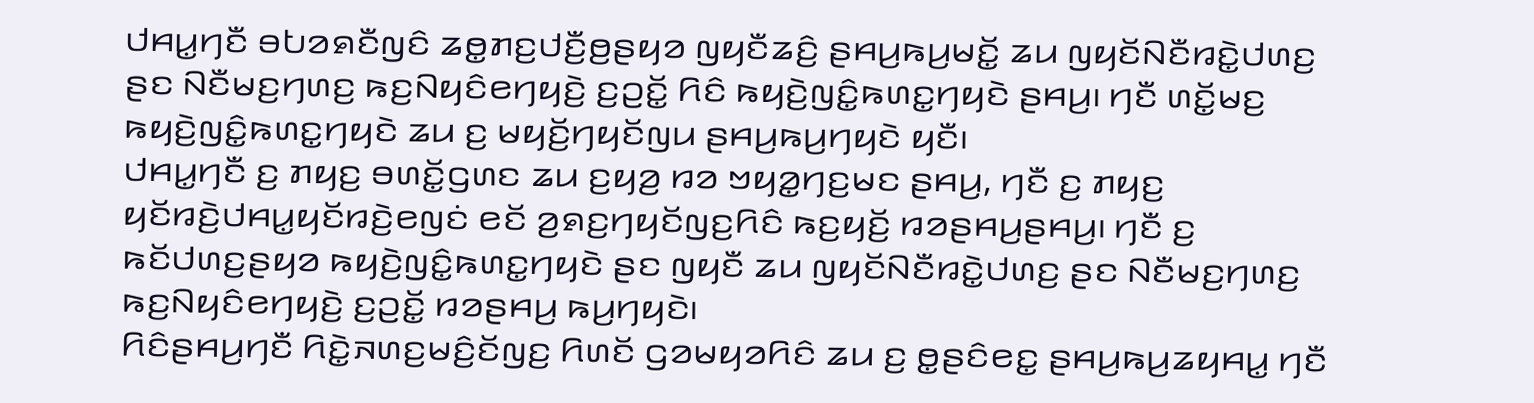ꤓꤌꤣ꤭ꤚꤢꤪ ꤋꤝꤤꤎꤢꤪꤜꤢꤨ ꤘꤥ꤭ꤊꤢ꤬ꤓꤢꤪ꤬ꤥ꤬ꤔꤟꤤ ꤜꤟꤢꤪꤘꤢꤨ꤬ ꤔꤌꤣ꤬ꤒꤣ꤬ꤗꤢꤩ꤭ ꤘꤣ ꤜꤟꤢꤩꤡꤢꤪꤙꤢꤧ꤭ꤓꤛꤢ꤬ ꤔꤢ ꤡꤢꤪꤗꤢ꤬ꤚꤛꤢ꤬ ꤒꤢ꤬ꤡꤟꤢꤨꤕꤚꤟꤢꤧ꤬ ꤢ꤬ꤑꤢꤩ꤭ ꤖꤢꤨ ꤒꤟꤢꤧ꤬ꤜꤢꤨ꤭ꤒꤛꤢ꤭ꤚꤟꤢꤧ ꤔꤌꤣ꤬꤯ ꤚꤢꤪ ꤛꤢꤩ꤭ꤗꤢ꤬ ꤒꤟꤢꤧ꤬ꤜꤢꤨ꤭ꤒꤛꤢ꤭ꤚꤟꤢꤧ ꤘꤣ ꤢ꤬ ꤗꤟꤢꤩ꤬ꤚꤟꤢꤩꤜꤣ ꤔꤌꤣ꤬ꤒꤣ꤬ꤚꤟꤢꤧ ꤟꤢꤪ꤯
ꤓꤌꤣ꤭ꤚꤢꤪ ꤢ꤬ ꤊꤟꤢ꤬ ꤋꤛꤢꤩ꤭ꤞꤛꤢ ꤘꤣ ꤢ꤬ꤟꤤ꤬ ꤙꤤ ꤠꤟꤤ꤭ꤚꤢ꤬ꤗꤢ ꤔꤌꤣ꤬, ꤚꤢꤪ ꤢ꤬ ꤊꤟꤢ꤬ ꤟꤢꤩꤙꤢꤧ꤬ꤓꤌꤣ꤭ꤟꤢꤩꤙꤢꤧ꤬ꤕꤜꤢꤦ ꤕꤢꤩ ꤤ꤬ꤎꤢ꤬ꤚꤟꤢꤩꤜꤢ꤬ꤖꤢꤨ ꤒꤢ꤬ꤟꤢꤩ꤬ ꤙꤤꤔꤌꤣ꤬ꤔꤌꤣ꤬꤯ ꤚꤢꤪ ꤢ꤬ ꤒꤢꤩꤓꤛꤢ꤬ꤔꤟꤤ ꤒꤟꤢꤧ꤬ꤜꤢꤨ꤭ꤒꤛꤢ꤭ꤚꤟꤢꤧ ꤔꤢ ꤜꤟꤢꤪ ꤘꤣ ꤜꤟꤢꤩꤡꤢꤪꤙꤢꤧ꤭ꤓꤛꤢ꤬ ꤔꤢ ꤡꤢꤪꤗꤢ꤬ꤚꤛꤢ꤬ ꤒꤢ꤬ꤡꤟꤢꤨꤕꤚꤟꤢꤧ꤬ ꤢ꤬ꤑꤢꤩ꤭ ꤙꤤꤔꤌꤣ꤬ ꤒꤣ꤬ꤚꤟꤢꤧ꤯
ꤖꤢꤨꤔꤌꤣ꤬ꤚꤢꤪ ꤖꤢꤧ꤭ꤏꤛꤢ꤬ꤗꤢꤨ꤬ꤢꤩꤜꤢ꤬ ꤖꤛꤢꤩ ꤞꤤꤗꤟꤤꤖꤢꤨ ꤘꤣ ꤢ꤬ ꤥ꤭ꤔꤢꤨꤕꤢ꤭ ꤔꤌꤣ꤬ꤒꤣ꤬ꤘꤟꤌꤣ꤭ ꤚꤢꤪ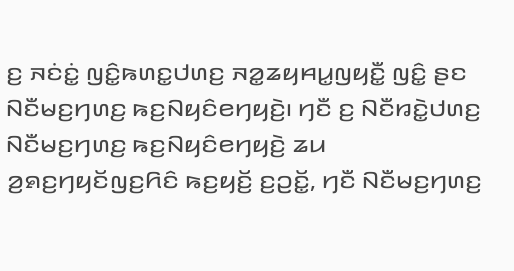ꤢ꤬ ꤏꤢꤦꤢꤦ꤭ ꤜꤢꤨ꤭ꤒꤛꤢ꤭ꤓꤛꤢ꤬ ꤏꤤ꤭ꤘꤟꤌꤣ꤭ꤜꤟꤢꤪ꤭ ꤜꤢꤨ꤭ ꤔꤢ ꤡꤢꤪꤗꤢ꤬ꤚꤛꤢ꤬ ꤒꤢ꤬ꤡꤟꤢꤨꤕꤚꤟꤢꤧ꤬꤯ ꤚꤢꤪ ꤢ꤬ ꤡꤢꤪꤙꤢꤧ꤭ꤓꤛꤢ꤬ ꤡꤢꤪꤗꤢ꤬ꤚꤛꤢ꤬ ꤒꤢ꤬ꤡꤟꤢꤨꤕꤚꤟꤢꤧ꤬ ꤘꤣ ꤤ꤬ꤎꤢ꤬ꤚꤟꤢꤩꤜꤢ꤬ꤖꤢꤨ ꤒꤢ꤬ꤟꤢꤩ꤬ ꤢ꤬ꤑꤢꤩ꤭, ꤚꤢꤪ ꤡꤢꤪꤗꤢ꤬ꤚꤛꤢ꤬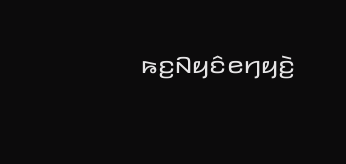ꤒꤢ꤬ꤡꤟꤢꤨꤕꤚꤟꤢꤧ꤬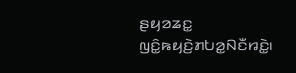ꤔꤟꤤꤘꤢ꤭ ꤜꤢꤨ꤭ꤒꤟꤢꤧ꤬ꤊꤝꤤ꤭ꤡꤢꤪꤙꤢꤧ꤭꤯